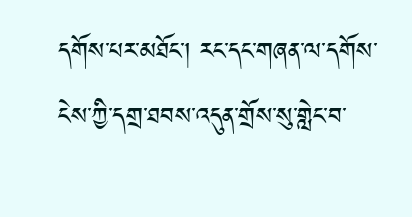དགོས་པར་མཐོང་། རང་དང་གཞན་ལ་དགོས་ངེས་ཀྱི་དགྲ་ཐབས་འདུན་གྲོས་སུ་གླེང་བ་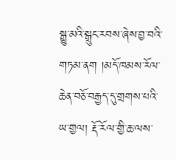སྒྱུ་མའི་སྒྲུང་རབས་ཞེས་བྱ་བའི་གཏམ་ནག །མདོ་ཁམས་རོལ་ཆེན་བཅོ་བརྒྱད་དུ་གྲགས་པའི་ཡ་གྱལ། རྡོ་རོལ་གྱི་ཆ་ལས་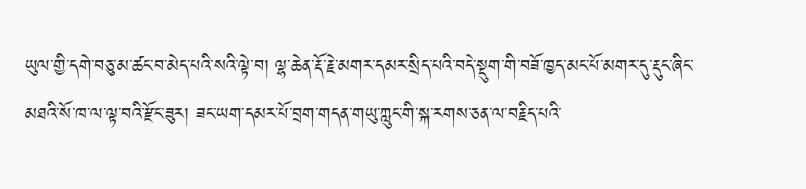ཡུལ་གྱི་དགེ་བཅུ་མ་ཚང་བ་མེད་པའི་སའི་ལྟེ་བ། ལྷ་ཆེན་རྡོ་རྗེ་མགར་དམར་སྲིད་པའི་བདེ་སྡུག་གི་བཟོ་ཁྱད་མང་པོ་མགར་དུ་རྡུང་ཞིང་མཐའི་སོ་ཁ་ལ་ལྟ་བའི་རྫོང་ཟུར། ཟང་ཡག་དམར་པོ་བྲག་གདན་གཡུ་ཀླུང་གི་སྐ་རགས་ཅན་ལ་བརྗིད་པའི་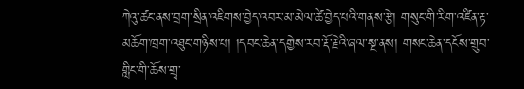ཀེའུ་ཚང་ནས་བྲག་སྲིན་འཇིགས་བྱེད་འབར་མ་མེལ་ཚེ་བྱེད་པའི་གནས་རྩེ། གསུང་གི་རིག་འཛིན་རྟ་མཆོག་ཁྲག་འཐུང་གཉིས་པ། །དབང་ཆེན་དགྱེས་རབ་རྡོ་རྗེའི་ཞལ་སྔ་ནས། གསང་ཆེན་དངོས་གྲུབ་གླིང་གི་ཆོས་གྲྭ་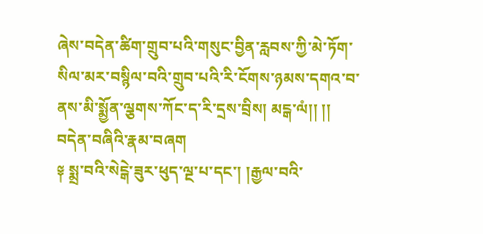ཞེས་བདེན་ཚིག་གྲུབ་པའི་གསུང་བྱིན་རླབས་ཀྱི་མེ་ཏོག་སིལ་མར་བསྙིལ་བའི་གྲུབ་པའི་རི་ངོགས་ཉམས་དགའ་བ་ནས་མི་སྨྱོན་ལྕགས་ཀོང་ད་རི་དྲས་བྲིས། མངྒ་ལཾ།། །།
བདེན་བཞིའི་རྣམ་བཞག
༈ སྨྲ་བའི་སེངྒེ་ཟུར་ཕུད་ལྔ་པ་དང་། །རྒྱལ་བའི་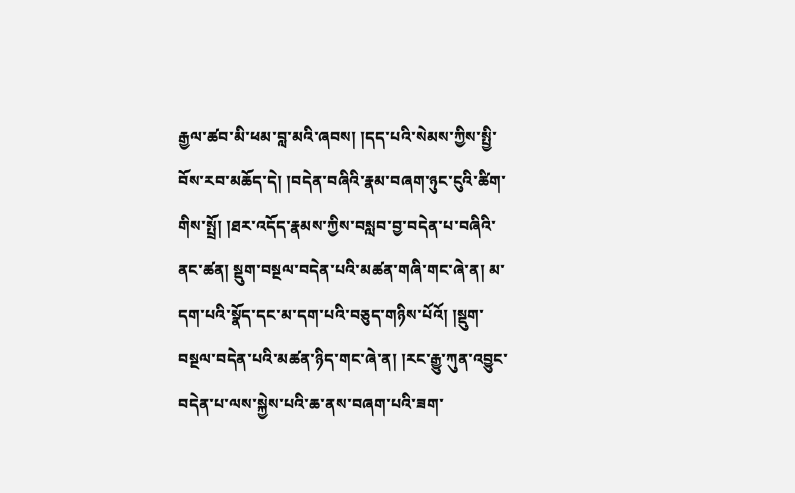རྒྱལ་ཚབ་མི་ཕམ་བླ་མའི་ཞབས། །དད་པའི་སེམས་ཀྱིས་སྤྱི་བོས་རབ་མཆོད་དེ། །བདེན་བཞིའི་རྣམ་བཞག་ཉུང་ངུའི་ཚིག་གིས་སྤྲོ། །ཐར་འདོད་རྣམས་ཀྱིས་བསླབ་བྱ་བདེན་པ་བཞིའི་ནང་ཚན། སྡུག་བསྔལ་བདེན་པའི་མཚན་གཞི་གང་ཞེ་ན། མ་དག་པའི་སྣོད་དང་མ་དག་པའི་བཅུད་གཉིས་པོའོ། །སྡུག་བསྔལ་བདེན་པའི་མཚན་ཉིད་གང་ཞེ་ན། །རང་རྒྱུ་ཀུན་འབྱུང་བདེན་པ་ལས་སྐྱེས་པའི་ཆ་ནས་བཞག་པའི་ཟག་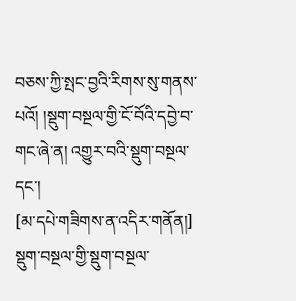བཅས་ཀྱི་སྤང་བྱའི་རིགས་སུ་གནས་པའོ། །སྡུག་བསྔལ་གྱི་ངོ་བོའི་དབྱེ་བ་གང་ཞེ་ན། འགྱུར་བའི་སྡུག་བསྔལ་དང་།
[མ་དཔེ་གཟིགས་ན་འདིར་གནོན།]
སྡུག་བསྔལ་གྱི་སྡུག་བསྔལ་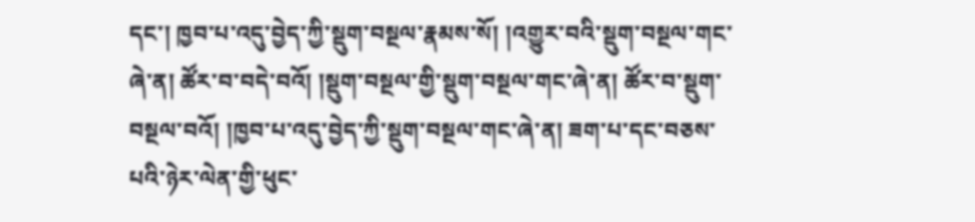དང་། ཁྱབ་པ་འདུ་བྱེད་ཀྱི་སྡུག་བསྔལ་རྣམས་སོ། །འགྱུར་བའི་སྡུག་བསྔལ་གང་ཞེ་ན། ཚོར་བ་བདེ་བའོ། །སྡུག་བསྔལ་གྱི་སྡུག་བསྔལ་གང་ཞེ་ན། ཚོར་བ་སྡུག་བསྔལ་བའོ། །ཁྱབ་པ་འདུ་བྱེད་ཀྱི་སྡུག་བསྔལ་གང་ཞེ་ན། ཟག་པ་དང་བཅས་པའི་ཉེར་ལེན་གྱི་ཕུང་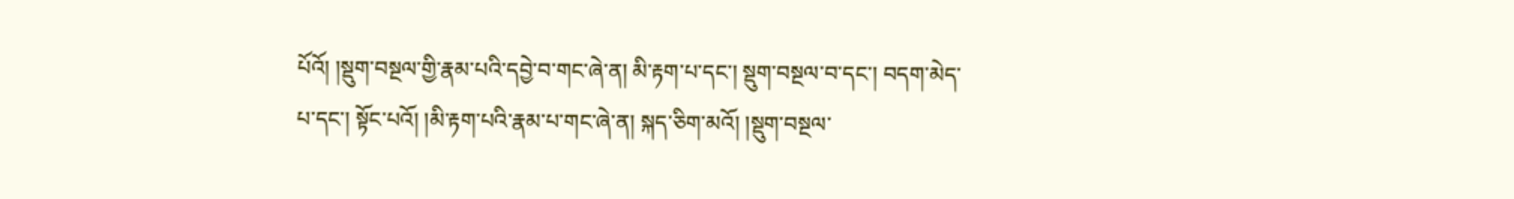པོའོ། །སྡུག་བསྔལ་གྱི་རྣམ་པའི་དབྱེ་བ་གང་ཞེ་ན། མི་རྟག་པ་དང་། སྡུག་བསྔལ་བ་དང་། བདག་མེད་པ་དང་། སྟོང་པའོ། །མི་རྟག་པའི་རྣམ་པ་གང་ཞེ་ན། སྐད་ཅིག་མའོ། །སྡུག་བསྔལ་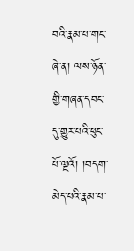བའི་རྣམ་པ་གང་ཞེ་ན། ལས་ཉོན་གྱི་གཞན་དབང་དུ་གྱུར་པའི་ཕུང་པོ་ལྔའོ། །བདག་མེད་པའི་རྣམ་པ་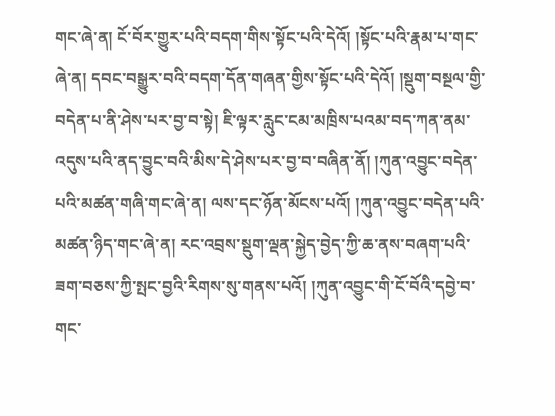གང་ཞེ་ན། ངོ་བོར་གྱུར་པའི་བདག་གིས་སྟོང་པའི་དེའོ། །སྟོང་པའི་རྣམ་པ་གང་ཞེ་ན། དབང་བསྒྱུར་བའི་བདག་དོན་གཞན་གྱིས་སྟོང་པའི་དེའོ། །སྡུག་བསྔལ་གྱི་བདེན་པ་ནི་ཤེས་པར་བྱ་བ་སྟེ། ཇི་ལྟར་རླུང་ངམ་མཁྲིས་པའམ་བད་ཀན་ནམ་འདུས་པའི་ནད་བྱུང་བའི་མིས་དེ་ཤེས་པར་བྱ་བ་བཞིན་ནོ། །ཀུན་འབྱུང་བདེན་པའི་མཚན་གཞི་གང་ཞེ་ན། ལས་དང་ཉོན་མོངས་པའོ། །ཀུན་འབྱུང་བདེན་པའི་མཚན་ཉིད་གང་ཞེ་ན། རང་འབྲས་སྡུག་ལྡན་སྐྱེད་བྱེད་ཀྱི་ཆ་ནས་བཞག་པའི་ཟག་བཅས་ཀྱི་སྤང་བྱའི་རིགས་སུ་གནས་པའོ། །ཀུན་འབྱུང་གི་ངོ་བོའི་དབྱེ་བ་གང་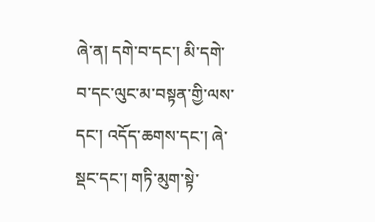ཞེ་ན། དགེ་བ་དང་། མི་དགེ་བ་དང་ལུང་མ་བསྟན་གྱི་ལས་དང་། འདོད་ཆགས་དང་། ཞེ་སྡང་དང་། གཏི་མུག་སྟེ་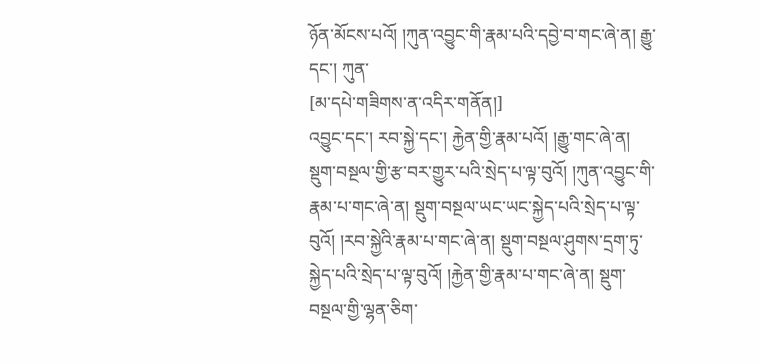ཉོན་མོངས་པའོ། །ཀུན་འབྱུང་གི་རྣམ་པའི་དབྱེ་བ་གང་ཞེ་ན། རྒྱུ་དང་། ཀུན་
[མ་དཔེ་གཟིགས་ན་འདིར་གནོན།]
འབྱུང་དང་། རབ་སྐྱེ་དང་། རྐྱེན་གྱི་རྣམ་པའོ། །རྒྱུ་གང་ཞེ་ན། སྡུག་བསྔལ་གྱི་རྩ་བར་གྱུར་པའི་སྲེད་པ་ལྟ་བུའོ། །ཀུན་འབྱུང་གི་རྣམ་པ་གང་ཞེ་ན། སྡུག་བསྔལ་ཡང་ཡང་སྐྱེད་པའི་སྲེད་པ་ལྟ་བུའོ། །རབ་སྐྱེའི་རྣམ་པ་གང་ཞེ་ན། སྡུག་བསྔལ་ཤུགས་དྲག་ཏུ་སྐྱེད་པའི་སྲེད་པ་ལྟ་བུའོ། །རྐྱེན་གྱི་རྣམ་པ་གང་ཞེ་ན། སྡུག་བསྔལ་གྱི་ལྷན་ཅིག་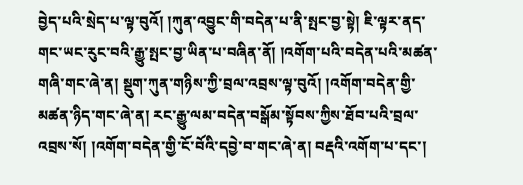བྱེད་པའི་སྲེད་པ་ལྟ་བུའོ། །ཀུན་འབྱུང་གི་བདེན་པ་ནི་སྤང་བྱ་སྟེ། ཇི་ལྟར་ནད་གང་ཡང་རུང་བའི་རྒྱུ་སྤང་བྱ་ཡིན་པ་བཞིན་ནོ། །འགོག་པའི་བདེན་པའི་མཚན་གཞི་གང་ཞེ་ན། སྡུག་ཀུན་གཉིས་ཀྱི་བྲལ་འབྲས་ལྟ་བུའོ། །འགོག་བདེན་གྱི་མཚན་ཉིད་གང་ཞེ་ན། རང་རྒྱུ་ལམ་བདེན་བསྒོམ་སྟོབས་ཀྱིས་ཐོབ་པའི་བྲལ་འབྲས་སོ། །འགོག་བདེན་གྱི་ངོ་བོའི་དབྱེ་བ་གང་ཞེ་ན། བརྡའི་འགོག་པ་དང་།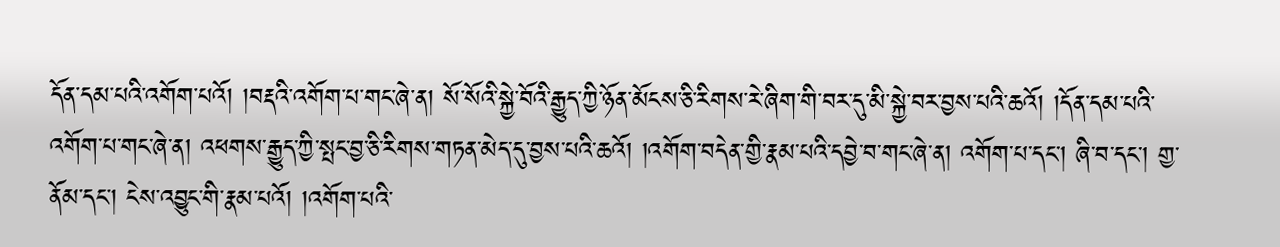དོན་དམ་པའི་འགོག་པའོ། །བརྡའི་འགོག་པ་གང་ཞེ་ན། སོ་སོའི་སྐྱེ་བོའི་རྒྱུད་ཀྱི་ཉོན་མོངས་ཅི་རིགས་རེ་ཞིག་གི་བར་དུ་མི་སྐྱེ་བར་བྱས་པའི་ཆའོ། །དོན་དམ་པའི་འགོག་པ་གང་ཞེ་ན། འཕགས་རྒྱུད་ཀྱི་སྤང་བྱ་ཅི་རིགས་གཏན་མེད་དུ་བྱས་པའི་ཆའོ། །འགོག་བདེན་གྱི་རྣམ་པའི་དབྱེ་བ་གང་ཞེ་ན། འགོག་པ་དང་། ཞི་བ་དང་། གྱ་ནོམ་དང་། ངེས་འབྱུང་གི་རྣམ་པའོ། །འགོག་པའི་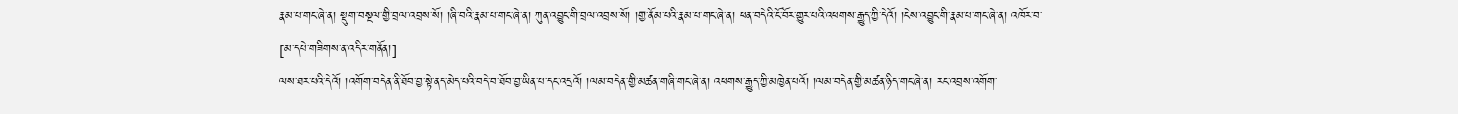རྣམ་པ་གང་ཞེ་ན། སྡུག་བསྔལ་གྱི་བྲལ་འབྲས་སོ། །ཞི་བའི་རྣམ་པ་གང་ཞེ་ན། ཀུན་འབྱུང་གི་བྲལ་འབྲས་སོ། །གྱ་ནོམ་པའི་རྣམ་པ་གང་ཞེ་ན། ཕན་བདེའི་ངོ་བོར་གྱུར་པའི་འཕགས་རྒྱུད་ཀྱི་དེའོ། །ངེས་འབྱུང་གི་རྣམ་པ་གང་ཞེ་ན། འཁོར་བ་
[མ་དཔེ་གཟིགས་ན་འདིར་གནོན།]
ལས་ཐར་པའི་དེའོ། །འགོག་བདེན་ནི་ཐོབ་བྱ་སྟེ་ནད་མེད་པའི་བདེ་བ་ཐོབ་བྱ་ཡིན་པ་དང་འདྲའོ། །ལམ་བདེན་གྱི་མཚན་གཞི་གང་ཞེ་ན། འཕགས་རྒྱུད་ཀྱི་མཁྱེན་པའོ། །ལམ་བདེན་གྱི་མཚན་ཉིད་གང་ཞེ་ན། རང་འབྲས་འགོག་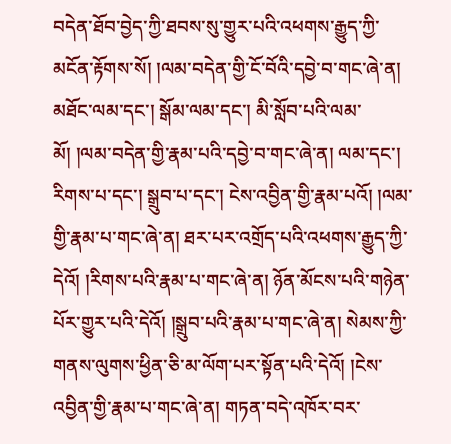བདེན་ཐོབ་བྱེད་ཀྱི་ཐབས་སུ་གྱུར་པའི་འཕགས་རྒྱུད་ཀྱི་མངོན་རྟོགས་སོ། །ལམ་བདེན་གྱི་ངོ་བོའི་དབྱེ་བ་གང་ཞེ་ན། མཐོང་ལམ་དང་། སྒོམ་ལམ་དང་། མི་སློབ་པའི་ལམ་མོ། །ལམ་བདེན་གྱི་རྣམ་པའི་དབྱེ་བ་གང་ཞེ་ན། ལམ་དང་། རིགས་པ་དང་། སྒྲུབ་པ་དང་། ངེས་འབྱིན་གྱི་རྣམ་པའོ། །ལམ་གྱི་རྣམ་པ་གང་ཞེ་ན། ཐར་པར་འགྲོད་པའི་འཕགས་རྒྱུད་ཀྱི་དེའོ། །རིགས་པའི་རྣམ་པ་གང་ཞེ་ན། ཉོན་མོངས་པའི་གཉེན་པོར་གྱུར་པའི་དེའོ། །སྒྲུབ་པའི་རྣམ་པ་གང་ཞེ་ན། སེམས་ཀྱི་གནས་ལུགས་ཕྱིན་ཅི་མ་ལོག་པར་སྟོན་པའི་དེའོ། །ངེས་འབྱིན་གྱི་རྣམ་པ་གང་ཞེ་ན། གཏན་བདེ་འཁོར་བར་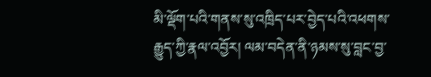མི་ལྡོག་པའི་གནས་སུ་འཁྲིད་པར་བྱེད་པའི་འཕགས་རྒྱུད་ཀྱི་རྣལ་འབྱོར། ལམ་བདེན་ནི་ཉམས་སུ་བླང་བྱ་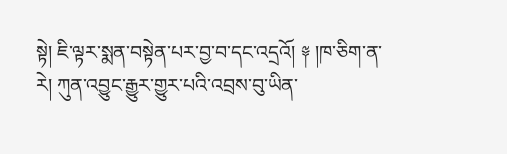སྟེ། ཇི་ལྟར་སྨན་བསྟེན་པར་བྱ་བ་དང་འདྲའོ། ༈ །ཁ་ཅིག་ན་རེ། ཀུན་འབྱུང་རྒྱུར་གྱུར་པའི་འབྲས་བུ་ཡིན་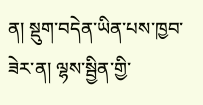ན། སྡུག་བདེན་ཡིན་པས་ཁྱབ་ཟེར་ན། ལྷས་སྦྱིན་གྱི་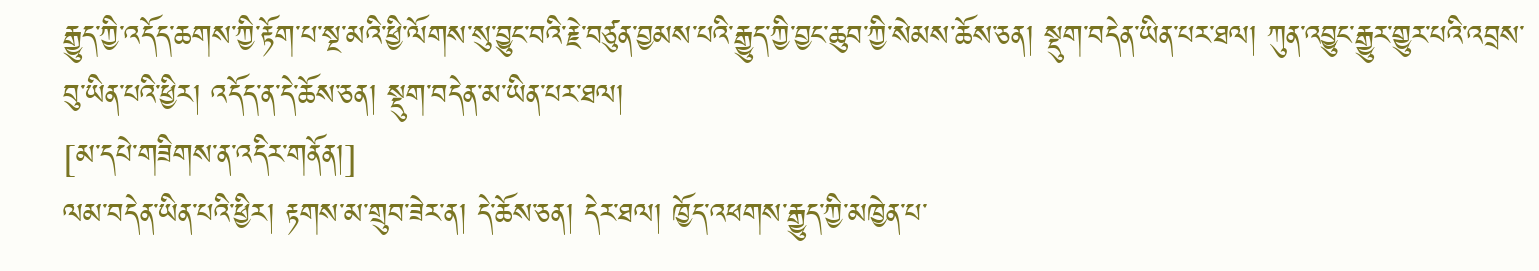རྒྱུད་ཀྱི་འདོད་ཆགས་ཀྱི་རྟོག་པ་སྔ་མའི་ཕྱི་ལོགས་སུ་བྱུང་བའི་རྗེ་བཙུན་བྱམས་པའི་རྒྱུད་ཀྱི་བྱང་ཆུབ་ཀྱི་སེམས་ཆོས་ཅན། སྡུག་བདེན་ཡིན་པར་ཐལ། ཀུན་འབྱུང་རྒྱུར་གྱུར་པའི་འབྲས་བུ་ཡིན་པའི་ཕྱིར། འདོད་ན་དེ་ཆོས་ཅན། སྡུག་བདེན་མ་ཡིན་པར་ཐལ།
[མ་དཔེ་གཟིགས་ན་འདིར་གནོན།]
ལམ་བདེན་ཡིན་པའི་ཕྱིར། རྟགས་མ་གྲུབ་ཟེར་ན། དེ་ཆོས་ཅན། དེར་ཐལ། ཁྱོད་འཕགས་རྒྱུད་ཀྱི་མཁྱེན་པ་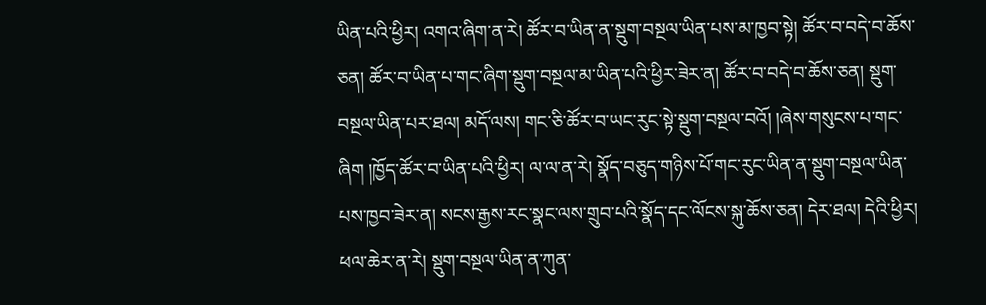ཡིན་པའི་ཕྱིར། འགའ་ཞིག་ན་རེ། ཚོར་བ་ཡིན་ན་སྡུག་བསྔལ་ཡིན་པས་མ་ཁྱབ་སྟེ། ཚོར་བ་བདེ་བ་ཆོས་ཅན། ཚོར་བ་ཡིན་པ་གང་ཞིག་སྡུག་བསྔལ་མ་ཡིན་པའི་ཕྱིར་ཟེར་ན། ཚོར་བ་བདེ་བ་ཆོས་ཅན། སྡུག་བསྔལ་ཡིན་པར་ཐལ། མདོ་ལས། གང་ཅི་ཚོར་བ་ཡང་རུང་སྟེ་སྡུག་བསྔལ་བའོ། །ཞེས་གསུངས་པ་གང་ཞིག །ཁྱོད་ཚོར་བ་ཡིན་པའི་ཕྱིར། ལ་ལ་ན་རེ། སྣོད་བཅུད་གཉིས་པོ་གང་རུང་ཡིན་ན་སྡུག་བསྔལ་ཡིན་པས་ཁྱབ་ཟེར་ན། སངས་རྒྱས་རང་སྣང་ལས་གྲུབ་པའི་སྣོད་དང་ལོངས་སྐུ་ཆོས་ཅན། དེར་ཐལ། དེའི་ཕྱིར། ཕལ་ཆེར་ན་རེ། སྡུག་བསྔལ་ཡིན་ན་ཀུན་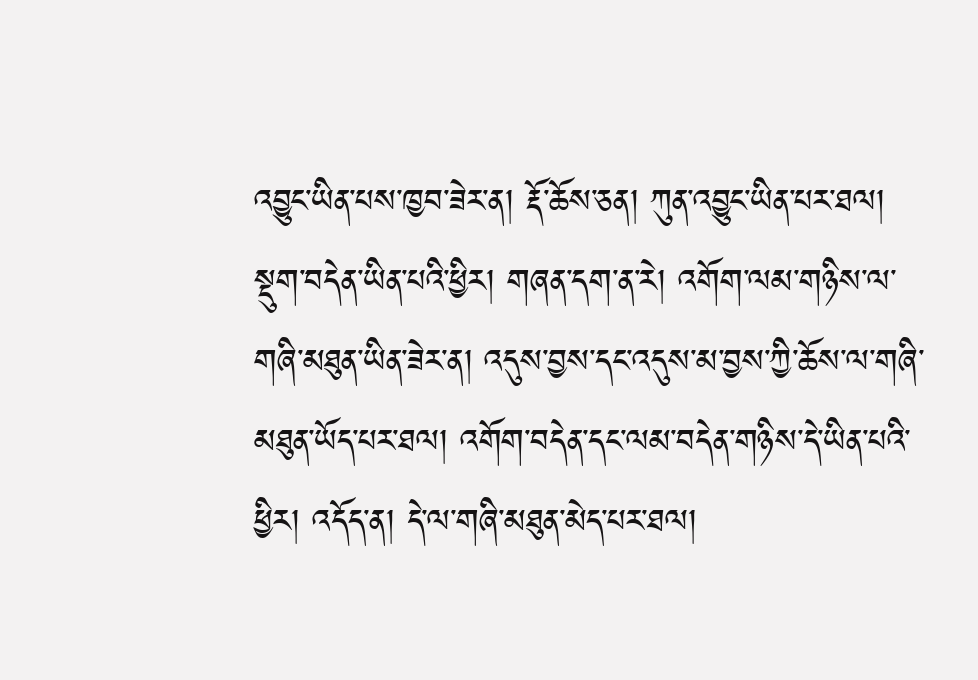འབྱུང་ཡིན་པས་ཁྱབ་ཟེར་ན། རྡོ་ཆོས་ཅན། ཀུན་འབྱུང་ཡིན་པར་ཐལ། སྡུག་བདེན་ཡིན་པའི་ཕྱིར། གཞན་དག་ན་རེ། འགོག་ལམ་གཉིས་ལ་གཞི་མཐུན་ཡིན་ཟེར་ན། འདུས་བྱས་དང་འདུས་མ་བྱས་ཀྱི་ཆོས་ལ་གཞི་མཐུན་ཡོད་པར་ཐལ། འགོག་བདེན་དང་ལམ་བདེན་གཉིས་དེ་ཡིན་པའི་ཕྱིར། འདོད་ན། དེ་ལ་གཞི་མཐུན་མེད་པར་ཐལ།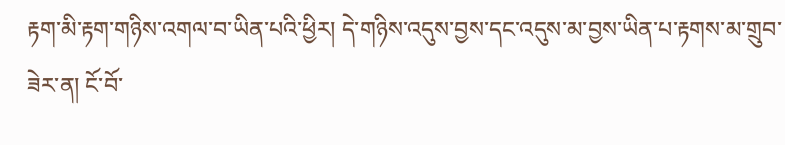རྟག་མི་རྟག་གཉིས་འགལ་བ་ཡིན་པའི་ཕྱིར། དེ་གཉིས་འདུས་བྱས་དང་འདུས་མ་བྱས་ཡིན་པ་རྟགས་མ་གྲུབ་ཟེར་ན། ངོ་བོ་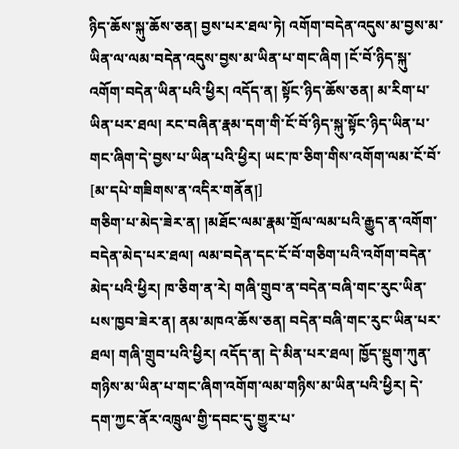ཉིད་ཆོས་སྐུ་ཆོས་ཅན། བྱས་པར་ཐལ་ཏེ། འགོག་བདེན་འདུས་མ་བྱས་མ་ཡིན་ལ་ལམ་བདེན་འདུས་བྱས་མ་ཡིན་པ་གང་ཞིག །ངོ་བོ་ཉིད་སྐུ་འགོག་བདེན་ཡིན་པའི་ཕྱིར། འདོད་ན། སྟོང་ཉིད་ཆོས་ཅན། མ་རིག་པ་ཡིན་པར་ཐལ། རང་བཞིན་རྣམ་དག་གི་ངོ་བོ་ཉིད་སྐུ་སྟོང་ཉིད་ཡིན་པ་གང་ཞིག་དེ་བྱས་པ་ཡིན་པའི་ཕྱིར། ཡང་ཁ་ཅིག་གིས་འགོག་ལམ་ངོ་བོ་
[མ་དཔེ་གཟིགས་ན་འདིར་གནོན།]
གཅིག་པ་མེད་ཟེར་ན། །མཐོང་ལམ་རྣམ་གྲོལ་ལམ་པའི་རྒྱུད་ན་འགོག་བདེན་མེད་པར་ཐལ། ལམ་བདེན་དང་ངོ་བོ་གཅིག་པའི་འགོག་བདེན་མེད་པའི་ཕྱིར། ཁ་ཅིག་ན་རེ། གཞི་གྲུབ་ན་བདེན་བཞི་གང་རུང་ཡིན་པས་ཁྱབ་ཟེར་ན། ནམ་མཁའ་ཆོས་ཅན། བདེན་བཞི་གང་རུང་ཡིན་པར་ཐལ། གཞི་གྲུབ་པའི་ཕྱིར། འདོད་ན། དེ་མིན་པར་ཐལ། ཁྱོད་སྡུག་ཀུན་གཉིས་མ་ཡིན་པ་གང་ཞིག་འགོག་ལམ་གཉིས་མ་ཡིན་པའི་ཕྱིར། དེ་དག་ཀྱང་ནོར་འཁྲུལ་གྱི་དབང་དུ་གྱུར་པ་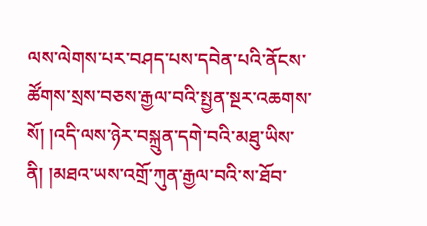ལས་ལེགས་པར་བཤད་པས་དབེན་པའི་ནོངས་ཚོགས་སྲས་བཅས་རྒྱལ་བའི་སྤྱན་སྔར་འཆགས་སོ། །འདི་ལས་ཉེར་བསྐྲུན་དགེ་བའི་མཐུ་ཡིས་ནི། །མཐའ་ཡས་འགྲོ་ཀུན་རྒྱལ་བའི་ས་ཐོབ་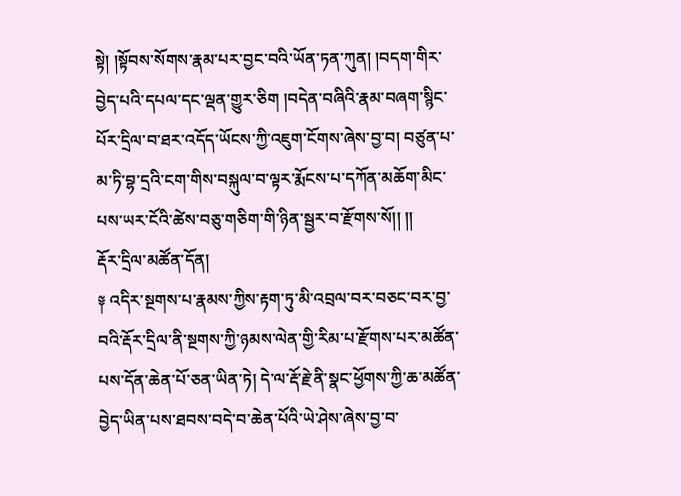སྟེ། །སྟོབས་སོགས་རྣམ་པར་བྱང་བའི་ཡོན་ཏན་ཀུན། །བདག་གིར་བྱེད་པའི་དཔལ་དང་ལྡན་གྱུར་ཅིག །བདེན་བཞིའི་རྣམ་བཞག་སྙིང་པོར་དྲིལ་བ་ཐར་འདོད་ཡོངས་ཀྱི་འཇུག་ངོགས་ཞེས་བྱ་བ། བཙུན་པ་མ་ཏི་བྷ་དྲའི་ངག་གིས་བསྐུལ་བ་ལྟར་རྨོངས་པ་དཀོན་མཆོག་མིང་པས་ཡར་ངོའི་ཚེས་བཅུ་གཅིག་གི་ཉིན་སྦྱར་བ་རྫོགས་སོ།། །།
རྡོར་དྲིལ་མཚོན་དོན།
༈ འདིར་སྔགས་པ་རྣམས་ཀྱིས་རྟག་ཏུ་མི་འབྲལ་བར་བཅང་བར་བྱ་བའི་རྡོར་དྲིལ་ནི་སྔགས་ཀྱི་ཉམས་ལེན་གྱི་རིམ་པ་རྫོགས་པར་མཚོན་པས་དོན་ཆེན་པོ་ཅན་ཡིན་ཏེ། དེ་ལ་རྡོ་རྗེ་ནི་སྣང་ཕྱོགས་ཀྱི་ཆ་མཚོན་བྱེད་ཡིན་པས་ཐབས་བདེ་བ་ཆེན་པོའི་ཡེ་ཤེས་ཞེས་བྱ་བ་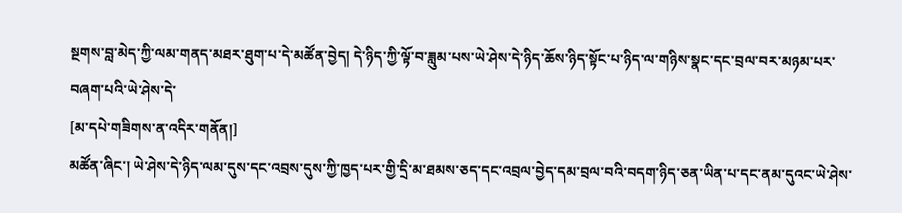སྔགས་བླ་མེད་ཀྱི་ལམ་གནད་མཐར་ཐུག་པ་དེ་མཚོན་བྱེད། དེ་ཉིད་ཀྱི་ལྟོ་བ་ཟླུམ་པས་ཡེ་ཤེས་དེ་ཉིད་ཆོས་ཉིད་སྟོང་པ་ཉིད་ལ་གཉིས་སྣང་དང་བྲལ་བར་མཉམ་པར་བཞག་པའི་ཡེ་ཤེས་དེ་
[མ་དཔེ་གཟིགས་ན་འདིར་གནོན།]
མཚོན་ཞིང་། ཡེ་ཤེས་དེ་ཉིད་ལམ་དུས་དང་འབྲས་དུས་ཀྱི་ཁྱད་པར་གྱི་དྲི་མ་ཐམས་ཅད་དང་འབྲལ་བྱེད་དམ་བྲལ་བའི་བདག་ཉིད་ཅན་ཡིན་པ་དང་ནམ་དུའང་ཡེ་ཤེས་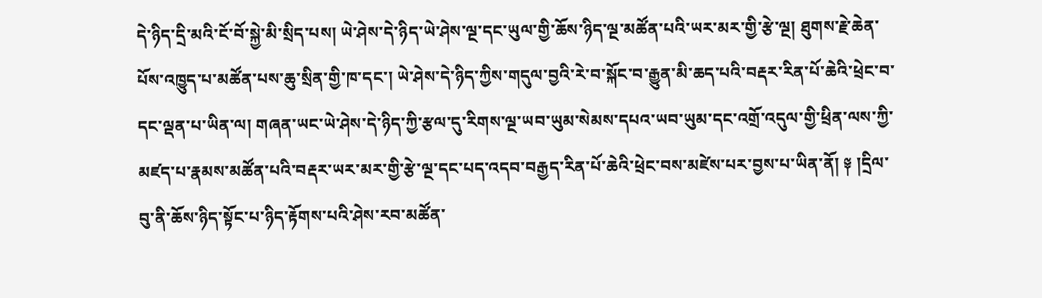དེ་ཉིད་དྲི་མའི་ངོ་བོ་སྐྱེ་མི་སྲིད་པས། ཡེ་ཤེས་དེ་ཉིད་ཡེ་ཤེས་ལྔ་དང་ཡུལ་གྱི་ཆོས་ཉིད་ལྔ་མཚོན་པའི་ཡར་མར་གྱི་རྩེ་ལྔ། ཐུགས་རྗེ་ཆེན་པོས་འཁྱུད་པ་མཚོན་པས་ཆུ་སྲིན་གྱི་ཁ་དང་། ཡེ་ཤེས་དེ་ཉིད་ཀྱིས་གདུལ་བྱའི་རེ་བ་སྐོང་བ་རྒྱུན་མི་ཆད་པའི་བརྡར་རིན་པོ་ཆེའི་ཕྲེང་བ་དང་ལྡན་པ་ཡིན་ལ། གཞན་ཡང་ཡེ་ཤེས་དེ་ཉིད་ཀྱི་རྩལ་དུ་རིགས་ལྔ་ཡབ་ཡུམ་སེམས་དཔའ་ཡབ་ཡུམ་དང་འགྲོ་འདུལ་གྱི་ཕྲིན་ལས་ཀྱི་མཛད་པ་རྣམས་མཚོན་པའི་བརྡར་ཡར་མར་གྱི་རྩེ་ལྔ་དང་པད་འདབ་བརྒྱད་རིན་པོ་ཆེའི་ཕྲེང་བས་མཛེས་པར་བྱས་པ་ཡིན་ནོ། ༈ །དྲིལ་བུ་ནི་ཆོས་ཉིད་སྟོང་པ་ཉིད་རྟོགས་པའི་ཤེས་རབ་མཚོན་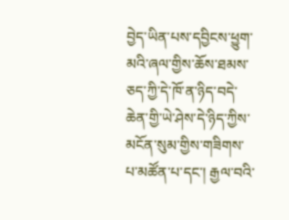བྱེད་ཡིན་པས་དབྱིངས་ཕྱུག་མའི་ཞལ་གྱིས་ཆོས་ཐམས་ཅད་ཀྱི་དེ་ཁོ་ན་ཉིད་བདེ་ཆེན་གྱི་ཡེ་ཤེས་དེ་ཉིད་ཀྱིས་མངོན་སུམ་གྱིས་གཟིགས་པ་མཚོན་པ་དང་། རྒྱལ་བའི་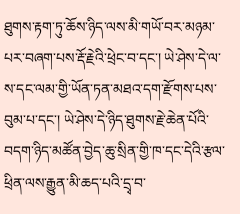ཐུགས་རྟག་ཏུ་ཆོས་ཉིད་ལས་མི་གཡོ་བར་མཉམ་པར་བཞག་པས་རྡོ་རྗེའི་ཕྲེང་བ་དང་། ཡེ་ཤེས་དེ་ལ་ས་དང་ལམ་གྱི་ཡོན་ཏན་མཐའ་དག་རྫོགས་པས་བུམ་པ་དང་། ཡེ་ཤེས་དེ་ཉིད་ཐུགས་རྗེ་ཆེན་པོའི་བདག་ཉིད་མཚོན་བྱེད་ཆུ་སྲིན་གྱི་ཁ་དང་དེའི་རྩལ་ཕྲིན་ལས་རྒྱུན་མི་ཆད་པའི་དྲྭ་བ་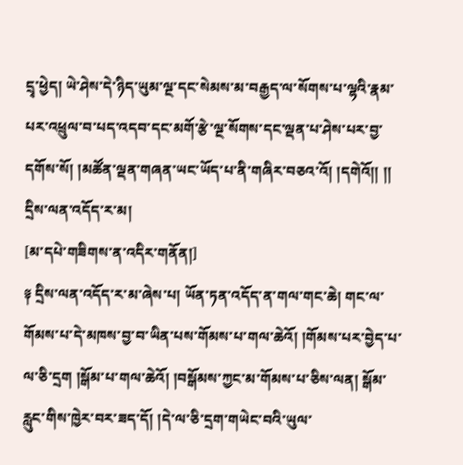དྲྭ་ཕྱེད། ཡེ་ཤེས་དེ་ཉིད་ཡུམ་ལྔ་དང་སེམས་མ་བརྒྱད་ལ་སོགས་པ་ལྷའི་རྣམ་པར་འཕྲུལ་བ་པད་འདབ་དང་མགོ་རྩེ་ལྔ་སོགས་དང་ལྡན་པ་ཤེས་པར་བྱ་དགོས་སོ། །མཚོན་ལྡན་གཞན་ཡང་ཡོད་པ་ནི་གཞིར་བཅའ་འོ། །དགེའོ།། །།
དྲིས་ལན་འདོད་ར་མ།
[མ་དཔེ་གཟིགས་ན་འདིར་གནོན།]
༈ དྲིས་ལན་འདོད་ར་མ་ཞེས་པ། ཡོན་ཏན་འདོད་ན་གལ་གང་ཆེ། གང་ལ་གོམས་པ་དེ་མཁས་བྱ་བ་ཡིན་པས་གོམས་པ་གལ་ཆེའོ། །གོམས་པར་བྱེད་པ་ལ་ཅི་དྲག །སྒོམ་པ་གལ་ཆེའོ། །བསྒོམས་ཀྱང་མ་གོམས་པ་ཅིས་ལན། སྒོམ་རླུང་གིས་ཁྱེར་བར་ཟད་དོ། །དེ་ལ་ཅི་དྲག་གཡེང་བའི་ཡུལ་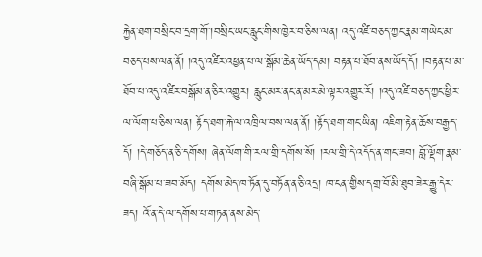རྐྱེན་ཐག་བསྲིང་བ་དྲག་གོ་།བསྲིང་ཡང་རླུང་གིས་ཁྱེར་བ་ཅིས་ལན། འདུ་འཛི་བཅད་ཀྱང་རྣམ་གཡེང་མ་བཅད་པས་ལན་ནོ། །འདུ་འཛིར་འཕྱན་པ་ལ་སྒོམ་ཆེན་ཡོད་དམ། བརྟན་པ་ཐོབ་ནས་ཡོད་དོ། །བརྟན་པ་མ་ཐོབ་པ་འདུ་འཛིར་བསྒོམ་ན་ཅིར་འགྱུར། རླུང་མར་ནང་ན་མར་མེ་ལྟར་འགྱུར་རོ། །འདུ་འཛི་བཅད་ཀྱང་ཕྱིར་ལ་ལོག་པ་ཅིས་ལན། རྟོད་ཐག་རྐེ་ལ་འཁྲིལ་བས་ལན་ནོ། །རྟོད་ཐག་གང་ཡིན། འཇིག་རྟེན་ཆོས་བརྒྱད་དོ། །དེ་གཅོད་ན་ཅི་དགོས། ཞེན་ལོག་གི་རལ་གྲི་དགོས་སོ། །རལ་གྲི་དེ་འདོད་ན་གང་ཟབ། བློ་ལྡོག་རྣམ་བཞི་སྒོམ་པ་ཟབ་མོད། དགོས་མེད་ཁ་ཏོན་དུ་བཏོན་ན་ཅི་འདྲ། ཁ་ངན་གྱིས་དགྲ་བོ་མི་ཐུབ་ཟེར་རྒྱུ་དེར་ཟད། འོ་ན་དེ་ལ་དགོས་པ་གཏན་ནས་མེད་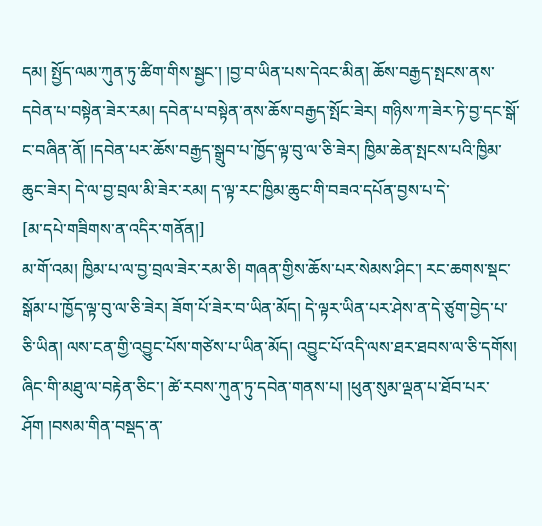དམ། སྤྱོད་ལམ་ཀུན་ཏུ་ཚིག་གིས་སྦྱང་། །བྱ་བ་ཡིན་པས་དེའང་མིན། ཆོས་བརྒྱད་སྤངས་ནས་དབེན་པ་བསྟེན་ཟེར་རམ། དབེན་པ་བསྟེན་ནས་ཆོས་བརྒྱད་སྤོང་ཟེར། གཉིས་ཀ་ཟེར་ཏེ་བྱ་དང་སྒོ་ང་བཞིན་ནོ། །དབེན་པར་ཆོས་བརྒྱད་སྒྲུབ་པ་ཁྱོད་ལྟ་བུ་ལ་ཅི་ཟེར། ཁྱིམ་ཆེན་སྤངས་པའི་ཁྱིམ་ཆུང་ཟེར། དེ་ལ་བྱ་བྲལ་མི་ཟེར་རམ། ད་ལྟ་རང་ཁྱིམ་ཆུང་གི་བཟའ་དཔོན་བྱས་པ་དེ་
[མ་དཔེ་གཟིགས་ན་འདིར་གནོན།]
མ་གོ་འམ། ཁྱིམ་པ་ལ་བྱ་བྲལ་ཟེར་རམ་ཅི། གཞན་གྱིས་ཆོས་པར་སེམས་ཤིང་། རང་ཆགས་སྡང་སྒོམ་པ་ཁྱོད་ལྟ་བུ་ལ་ཅི་ཟེར། ཟོག་པོ་ཟེར་བ་ཡིན་མོད། དེ་ལྟར་ཡིན་པར་ཤེས་ན་དེ་ཙུག་བྱེད་པ་ཅི་ཡིན། ལས་ངན་གྱི་འབྱུང་པོས་གཙེས་པ་ཡིན་མོད། འབྱུང་པོ་འདི་ལས་ཐར་ཐབས་ལ་ཅི་དགོས། ཞིང་གི་མཐུ་ལ་བརྟེན་ཅིང་། ཚེ་རབས་ཀུན་ཏུ་དབེན་གནས་པ། །ཕུན་སུམ་ལྡན་པ་ཐོབ་པར་ཤོག །བསམ་གིན་བསྡད་ན་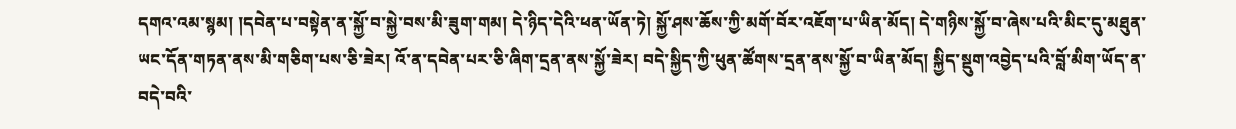དགའ་འམ་སྙམ། །དབེན་པ་བསྟེན་ན་སྐྱོ་བ་སྐྱེ་བས་མི་ཟུག་གམ། དེ་ཉིད་དེའི་ཕན་ཡོན་ཏེ། སྐྱོ་ཤས་ཆོས་ཀྱི་མགོ་བོར་འཇོག་པ་ཡིན་མོད། དེ་གཉིས་སྐྱོ་བ་ཞེས་པའི་མིང་དུ་མཐུན་ཡང་དོན་གཏན་ནས་མི་གཅིག་པས་ཅི་ཟེར། འོ་ན་དབེན་པར་ཅི་ཞིག་དྲན་ནས་སྐྱོ་ཟེར། བདེ་སྐྱིད་ཀྱི་ཕུན་ཚོགས་དྲན་ནས་སྐྱོ་བ་ཡིན་མོད། སྐྱིད་སྡུག་འབྱེད་པའི་བློ་མིག་ཡོད་ན་བདེ་བའི་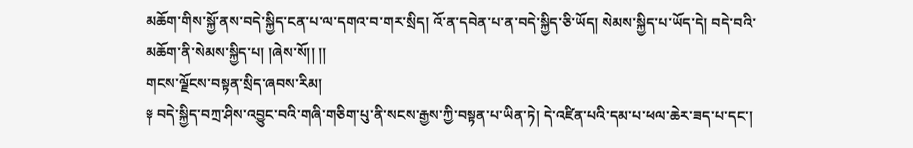མཆོག་གིས་སྐྱོ་ནས་བདེ་སྐྱིད་ངན་པ་ལ་དགའ་བ་གར་སྲིད། འོ་ན་དབེན་པ་ན་བདེ་སྐྱིད་ཅི་ཡོད། སེམས་སྐྱིད་པ་ཡོད་དེ། བདེ་བའི་མཆོག་ནི་སེམས་སྐྱིད་པ། །ཞེས་སོ།། །།
གངས་ལྗོངས་བསྟན་སྲིད་ཞབས་རིམ།
༈ བདེ་སྐྱིད་བཀྲ་ཤིས་འབྱུང་བའི་གཞི་གཅིག་པུ་ནི་སངས་རྒྱས་ཀྱི་བསྟན་པ་ཡིན་ཏེ། དེ་འཛིན་པའི་དམ་པ་ཕལ་ཆེར་ཟད་པ་དང་།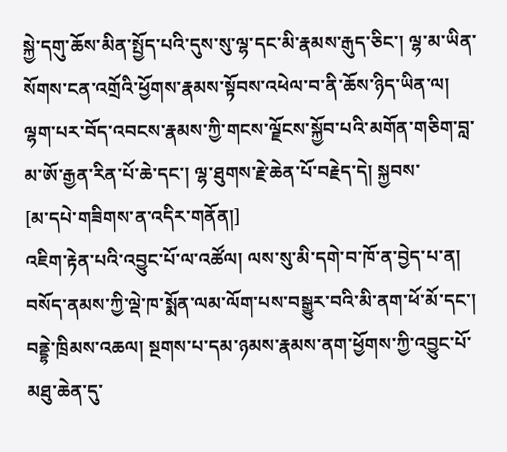སྐྱེ་དགུ་ཆོས་མིན་སྤྱོད་པའི་དུས་སུ་ལྷ་དང་མི་རྣམས་རྒུད་ཅིང་། ལྷ་མ་ཡིན་སོགས་ངན་འགྲོའི་ཕྱོགས་རྣམས་སྟོབས་འཕེལ་བ་ནི་ཆོས་ཉིད་ཡིན་ལ། ལྷག་པར་བོད་འབངས་རྣམས་ཀྱི་གངས་ལྗོངས་སྐྱོབ་པའི་མགོན་གཅིག་བླ་མ་ཨོ་རྒྱན་རིན་པོ་ཆེ་དང་། ལྷ་ཐུགས་རྗེ་ཆེན་པོ་བརྗེད་དེ། སྐྱབས་
[མ་དཔེ་གཟིགས་ན་འདིར་གནོན།]
འཇིག་རྟེན་པའི་འབྱུང་པོ་ལ་འཚོལ། ལས་སུ་མི་དགེ་བ་ཁོ་ན་བྱེད་པ་ན། བསོད་ནམས་ཀྱི་ལྡེ་ཁ་སྨོན་ལམ་ལོག་པས་བསྒྱུར་བའི་མི་ནག་ཕོ་མོ་དང་། བནྡྷེ་ཁྲིམས་འཆལ། སྔགས་པ་དམ་ཉམས་རྣམས་ནག་ཕྱོགས་ཀྱི་འབྱུང་པོ་མཐུ་ཆེན་དུ་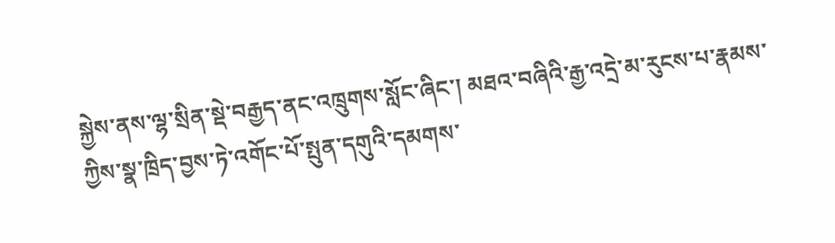སྐྱེས་ནས་ལྷ་སྲིན་སྡེ་བརྒྱད་ནང་འཁྲུགས་སློང་ཞིང་། མཐའ་བཞིའི་རྒྱ་འདྲེ་མ་རུངས་པ་རྣམས་ཀྱིས་སྣ་ཁྲིད་བྱས་ཏེ་འགོང་པོ་སྤུན་དགུའི་དམགས་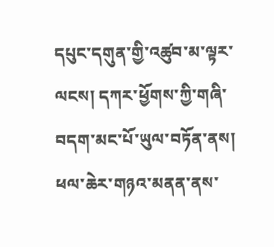དཔུང་དགུན་གྱི་འཚུབ་མ་ལྟར་ལངས། དཀར་ཕྱོགས་ཀྱི་གཞི་བདག་མང་པོ་ཡུལ་བཏོན་ནས། ཕལ་ཆེར་གཉའ་མནན་ནས་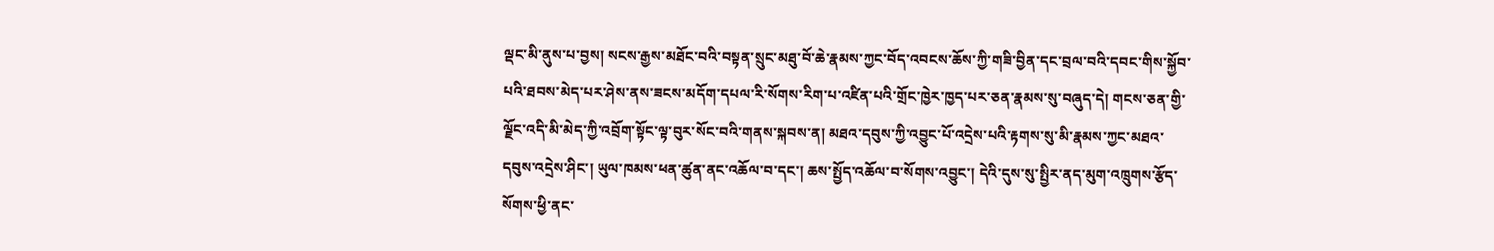ལྡང་མི་ནུས་པ་བྱས། སངས་རྒྱས་མཐོང་བའི་བསྟན་སྲུང་མཐུ་བོ་ཆེ་རྣམས་ཀྱང་བོད་འབངས་ཆོས་ཀྱི་གཟི་བྱིན་དང་བྲལ་བའི་དབང་གིས་སྐྱོབ་པའི་ཐབས་མེད་པར་ཤེས་ནས་ཟངས་མདོག་དཔལ་རི་སོགས་རིག་པ་འཛིན་པའི་གྲོང་ཁྱེར་ཁྱད་པར་ཅན་རྣམས་སུ་བཞུད་དེ། གངས་ཅན་གྱི་ལྗོང་འདི་མི་མེད་ཀྱི་འབྲོག་སྟོང་ལྟ་བུར་སོང་བའི་གནས་སྐབས་ན། མཐའ་དབུས་ཀྱི་འབྱུང་པོ་འདྲེས་པའི་རྟགས་སུ་མི་རྣམས་ཀྱང་མཐའ་དབུས་འདྲེས་ཤིང་། ཡུལ་ཁམས་ཕན་ཚུན་ནང་འཆོལ་བ་དང་། ཆས་སྤྱོད་འཆོལ་བ་སོགས་འབྱུང་། དེའི་དུས་སུ་སྤྱིར་ནད་མུག་འཁྲུགས་རྩོད་སོགས་ཕྱི་ནང་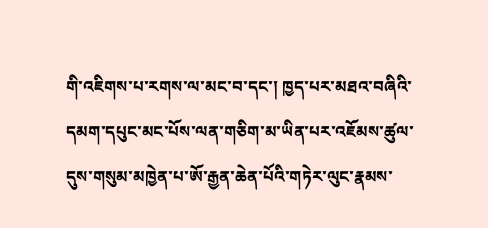གི་འཇིགས་པ་རགས་ལ་མང་བ་དང་། ཁྱད་པར་མཐའ་བཞིའི་དམག་དཔུང་མང་པོས་ལན་གཅིག་མ་ཡིན་པར་འཇོམས་ཚུལ་དུས་གསུམ་མཁྱེན་པ་ཨོ་རྒྱན་ཆེན་པོའི་གཏེར་ལུང་རྣམས་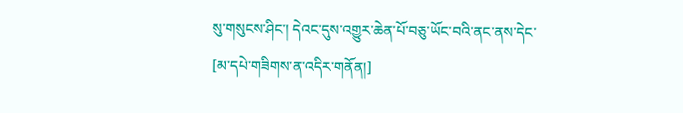སུ་གསུངས་ཤིང་། དེའང་དུས་འགྱུར་ཆེན་པོ་བཅུ་ཡོང་བའི་ནང་ནས་དེང་
[མ་དཔེ་གཟིགས་ན་འདིར་གནོན།]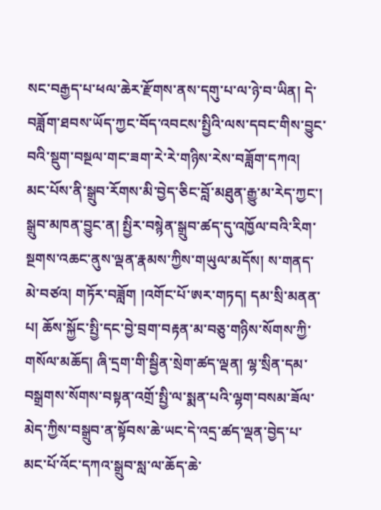སང་བརྒྱད་པ་ཕལ་ཆེར་རྫོགས་ནས་དགུ་པ་ལ་ཉེ་བ་ཡིན། དེ་བཟློག་ཐབས་ཡོད་ཀྱང་བོད་འབངས་སྤྱིའི་ལས་དབང་གིས་བྱུང་བའི་སྡུག་བསྔལ་གང་ཟག་རེ་རེ་གཉིས་རེས་བཟློག་དཀའ། མང་པོས་ནི་སྒྲུབ་རོགས་མི་བྱེད་ཅིང་བློ་མཐུན་རྒྱུ་མ་རེད་ཀྱང་། སྒྲུབ་མཁན་བྱུང་ན། སྤྱིར་བསྙེན་སྒྲུབ་ཚད་དུ་འཁྱོལ་བའི་རིག་སྔགས་འཆང་ནུས་ལྡན་རྣམས་ཀྱིས་གཡུལ་མདོས། ས་གནད་མེ་བཙའ། གཏོར་བཟློག །འགོང་པོ་ཨར་གཏད། དམ་སྲི་མནན་པ། ཆོས་སྐྱོང་སྤྱི་དང་བྱེ་བྲག་བརྟན་མ་བཅུ་གཉིས་སོགས་ཀྱི་གསོལ་མཆོད། ཞི་དྲག་གི་སྦྱིན་སྲེག་ཚད་ལྡན། ལྷ་སྲིན་དམ་བསྒྲགས་སོགས་བསྟན་འགྲོ་སྤྱི་ལ་སྨན་པའི་ལྷག་བསམ་ཟོལ་མེད་ཀྱིས་བསྒྲུབ་ན་སྟོབས་ཆེ་ཡང་དེ་འདྲ་ཚད་ལྡན་བྱེད་པ་མང་པོ་འོང་དཀའ་སྒྲུབ་སླ་ལ་ཆོད་ཆེ་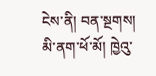ངེས་ནི། བན་སྔགས། མི་ནག་ཕོ་མོ། ཁྱེའུ་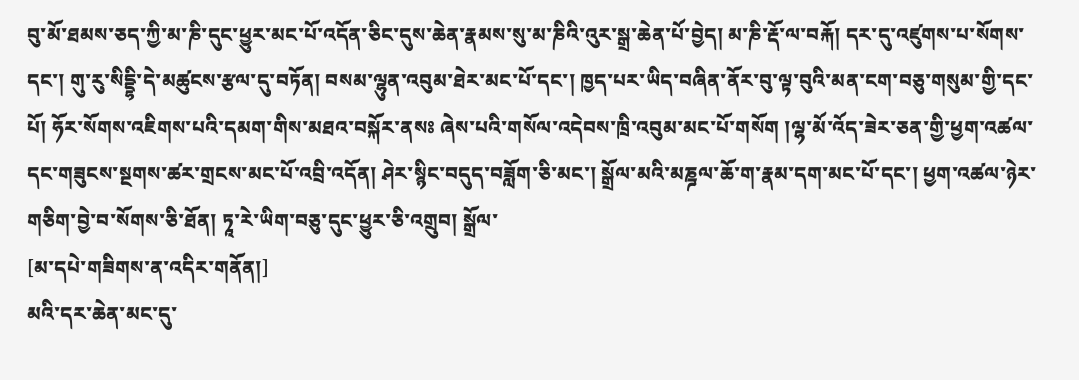བུ་མོ་ཐམས་ཅད་ཀྱི་མ་ཎི་དུང་ཕྱུར་མང་པོ་འདོན་ཅིང་དུས་ཆེན་རྣམས་སུ་མ་ཎིའི་འུར་སྒྲ་ཆེན་པོ་བྱེད། མ་ཎི་རྡོ་ལ་བརྐོ། དར་དུ་འཛུགས་པ་སོགས་དང་། གུ་རུ་སིདྡྷི་དེ་མཚུངས་རྩལ་དུ་བཏོན། བསམ་ལྷུན་འབུམ་ཐེར་མང་པོ་དང་། ཁྱད་པར་ཡིད་བཞིན་ནོར་བུ་ལྟ་བུའི་མན་ངག་བཅུ་གསུམ་གྱི་དང་པོ། ཧོར་སོགས་འཇིགས་པའི་དམག་གིས་མཐའ་བསྐོར་ནསཿ ཞེས་པའི་གསོལ་འདེབས་ཁྲི་འབུམ་མང་པོ་གསོག །ལྷ་མོ་འོད་ཟེར་ཅན་གྱི་ཕྱག་འཚལ་དང་གཟུངས་སྔགས་ཚར་གྲངས་མང་པོ་འབྲི་འདོན། ཤེར་སྙིང་བདུད་བཟློག་ཅི་མང་། སྒྲོལ་མའི་མཎྜལ་ཆོ་ག་རྣམ་དག་མང་པོ་དང་། ཕྱག་འཚལ་ཉེར་གཅིག་བྱེ་བ་སོགས་ཅི་ཐོན། ཏཱ་རེ་ཡིག་བཅུ་དུང་ཕྱུར་ཅི་འགྲུབ། སྒྲོལ་
[མ་དཔེ་གཟིགས་ན་འདིར་གནོན།]
མའི་དར་ཆེན་མང་དུ་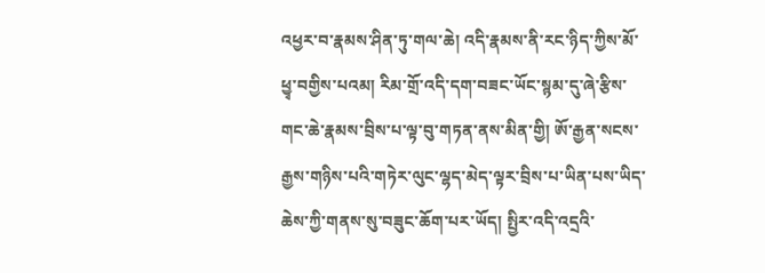འཕྱར་བ་རྣམས་ཤིན་ཏུ་གལ་ཆེ། འདི་རྣམས་ནི་རང་ཉིད་ཀྱིས་མོ་ཕྱྭ་བགྱིས་པའམ། རིམ་གྲོ་འདི་དག་བཟང་ཡོང་སྙམ་དུ་ཞེ་རྩིས་གང་ཆེ་རྣམས་བྲིས་པ་ལྟ་བུ་གཏན་ནས་མིན་གྱི། ཨོ་རྒྱན་སངས་རྒྱས་གཉིས་པའི་གཏེར་ལུང་ལྷད་མེད་ལྟར་བྲིས་པ་ཡིན་པས་ཡིད་ཆེས་ཀྱི་གནས་སུ་བཟུང་ཆོག་པར་ཡོད། སྤྱིར་འདི་འདྲའི་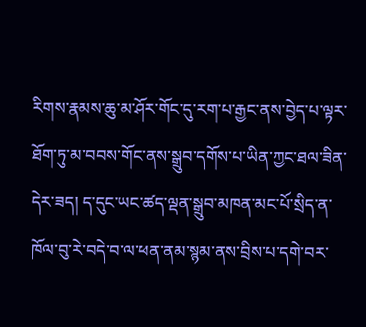རིགས་རྣམས་ཆུ་མ་ཤོར་གོང་དུ་རག་པ་རྒྱང་ནས་བྱེད་པ་ལྟར་ཐོག་ཏུ་མ་བབས་གོང་ནས་སྒྲུབ་དགོས་པ་ཡིན་ཀྱང་ཐལ་ཟིན་དེར་ཟད། ད་དུང་ཡང་ཚད་ལྡན་སྒྲུབ་མཁན་མང་པོ་སྲིད་ན་ཁོལ་བུ་རེ་བདེ་བ་ལ་ཕན་ནམ་སྙམ་ནས་བྲིས་པ་དགེ་བར་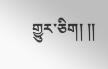གྱུར་ཅིག། །།